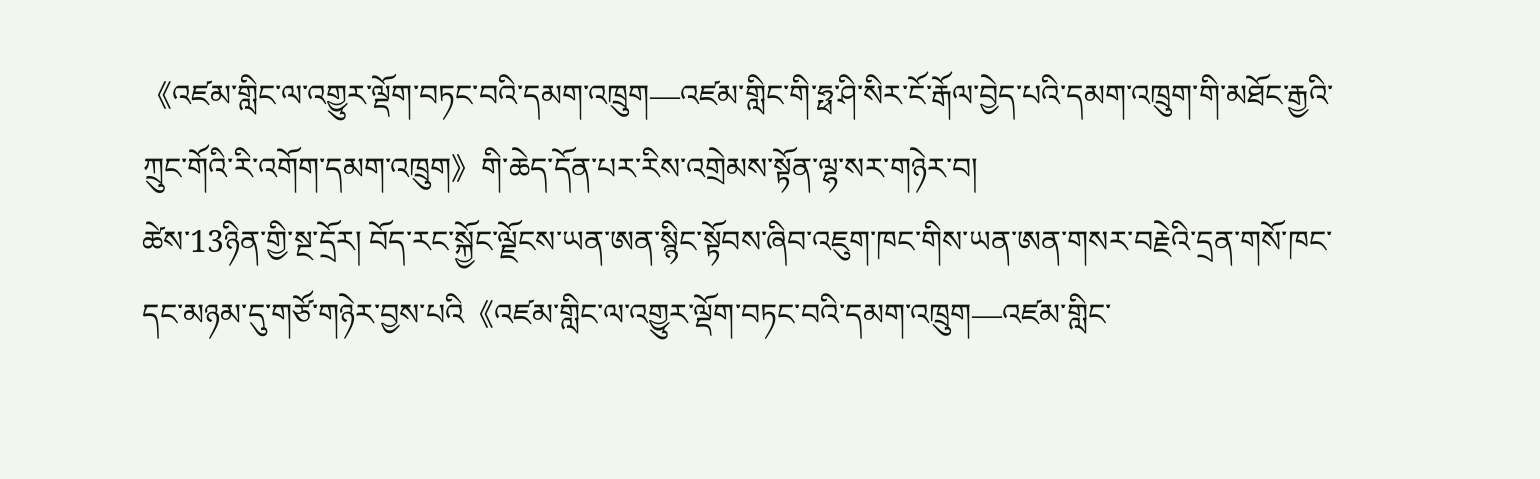《འཛམ་གླིང་ལ་འགྱུར་ལྡོག་བཏང་བའི་དམག་འཁྲུག—འཛམ་གླིང་གི་ཧྥ་ཤི་སིར་ངོ་རྒོལ་བྱེད་པའི་དམག་འཁྲུག་གི་མཐོང་རྒྱའི་ཀྲུང་གོའི་རི་འགོག་དམག་འཁྲུག》གི་ཆེད་དོན་པར་རིས་འགྲེམས་སྟོན་ལྷ་སར་གཉེར་བ།
ཚེས་13ཉིན་གྱི་སྔ་དྲོར། བོད་རང་སྐྱོང་ལྗོངས་ཡན་ཨན་སྙིང་སྟོབས་ཞིབ་འཇུག་ཁང་གིས་ཡན་ཨན་གསར་བརྗེའི་དྲན་གསོ་ཁང་དང་མཉམ་དུ་གཙོ་གཉེར་བྱས་པའི《འཛམ་གླིང་ལ་འགྱུར་ལྡོག་བཏང་བའི་དམག་འཁྲུག—འཛམ་གླིང་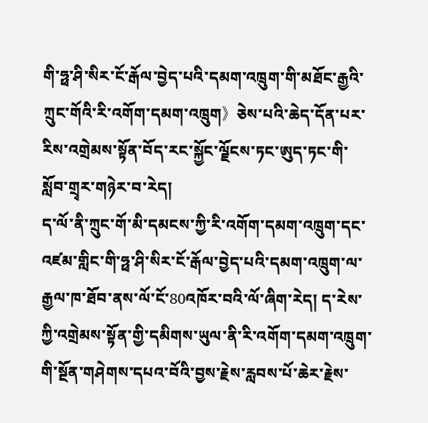གི་ཧྥ་ཤི་སིར་ངོ་རྒོལ་བྱེད་པའི་དམག་འཁྲུག་གི་མཐོང་རྒྱའི་ཀྲུང་གོའི་རི་འགོག་དམག་འཁྲུག》ཅེས་པའི་ཆེད་དོན་པར་རིས་འགྲེམས་སྟོན་བོད་རང་སྐྱོང་ལྗོངས་ཏང་ཨུད་ཏང་གི་སློབ་གྲྭར་གཉེར་བ་རེད།
ད་ལོ་ནི་ཀྲུང་གོ་མི་དམངས་ཀྱི་རི་འགོག་དམག་འཁྲུག་དང་འཛམ་གླིང་གི་ཧྥ་ཤི་སིར་ངོ་རྒོལ་བྱེད་པའི་དམག་འཁྲུག་ལ་རྒྱལ་ཁ་ཐོབ་ནས་ལོ་ངོ་80འཁོར་བའི་ལོ་ཞིག་རེད། ད་རེས་ཀྱི་འགྲེམས་སྟོན་གྱི་དམིགས་ཡུལ་ནི་རི་འགོག་དམག་འཁྲུག་གི་སྔོན་གཤེགས་དཔའ་བོའི་བྱས་རྗེས་རླབས་པོ་ཆེར་རྗེས་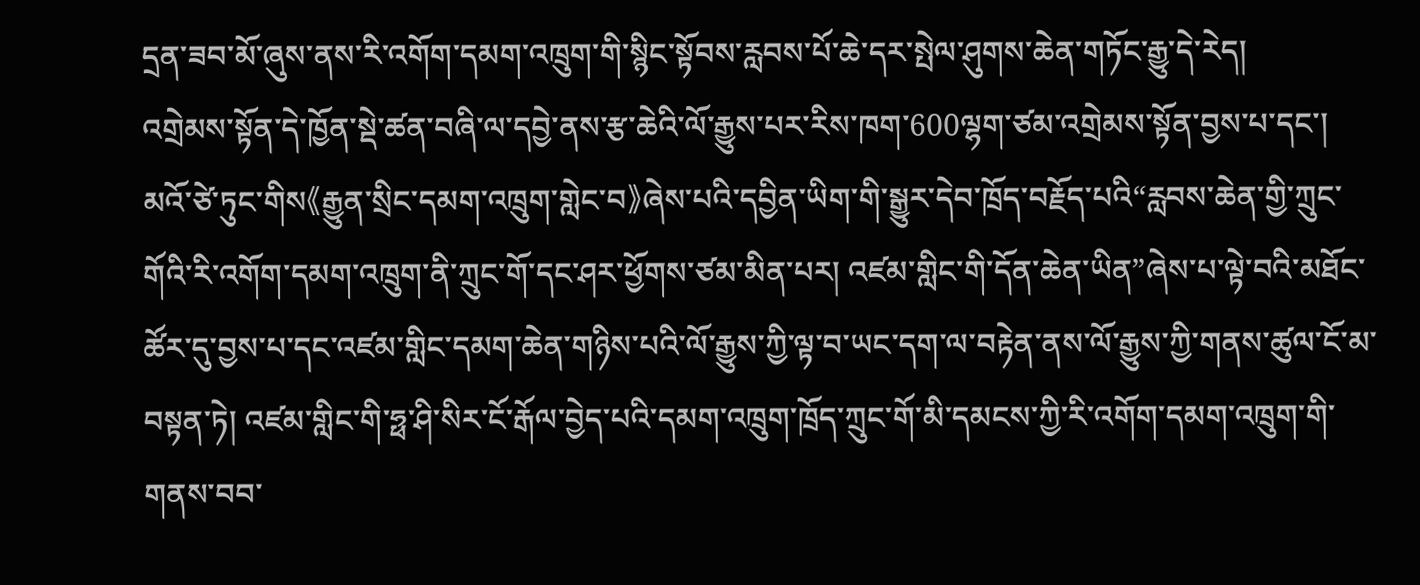དྲན་ཟབ་མོ་ཞུས་ནས་རི་འགོག་དམག་འཁྲུག་གི་སྙིང་སྟོབས་རླབས་པོ་ཆེ་དར་སྤེལ་ཤུགས་ཆེན་གཏོང་རྒྱུ་དེ་རེད།
འགྲེམས་སྟོན་དེ་ཁྱོན་སྡེ་ཚན་བཞི་ལ་དབྱེ་ནས་རྩ་ཆེའི་ལོ་རྒྱུས་པར་རིས་ཁག་600ལྷག་ཙམ་འགྲེམས་སྟོན་བྱས་པ་དང་། མའོ་ཙེ་ཏུང་གིས《རྒྱུན་སྲིང་དམག་འཁྲུག་གླེང་བ》ཞེས་པའི་དབྱིན་ཡིག་གི་སྒྱུར་དེབ་ཁྲོད་བརྗོད་པའི“རླབས་ཆེན་གྱི་ཀྲུང་གོའི་རི་འགོག་དམག་འཁྲུག་ནི་ཀྲུང་གོ་དང་ཤར་ཕྱོགས་ཙམ་མིན་པར། འཛམ་གླིང་གི་དོན་ཆེན་ཡིན”ཞེས་པ་ལྟེ་བའི་མཐོང་ཚོར་དུ་བྱས་པ་དང་འཛམ་གླིང་དམག་ཆེན་གཉིས་པའི་ལོ་རྒྱུས་ཀྱི་ལྟ་བ་ཡང་དག་ལ་བརྟེན་ནས་ལོ་རྒྱུས་ཀྱི་གནས་ཚུལ་ངོ་མ་བསྟན་ཏེ། འཛམ་གླིང་གི་ཧྥ་ཤི་སིར་ངོ་རྒོལ་བྱེད་པའི་དམག་འཁྲུག་ཁྲོད་ཀྲུང་གོ་མི་དམངས་ཀྱི་རི་འགོག་དམག་འཁྲུག་གི་གནས་བབ་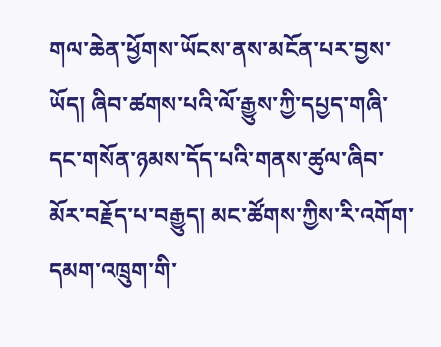གལ་ཆེན་ཕྱོགས་ཡོངས་ནས་མངོན་པར་བྱས་ཡོད། ཞིབ་ཚགས་པའི་ལོ་རྒྱུས་ཀྱི་དཔྱད་གཞི་དང་གསོན་ཉམས་དོད་པའི་གནས་ཚུལ་ཞིབ་མོར་བརྗོད་པ་བརྒྱུད། མང་ཚོགས་ཀྱིས་རི་འགོག་དམག་འཁྲུག་གི་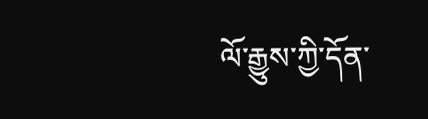ལོ་རྒྱུས་ཀྱི་དོན་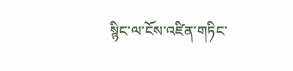སྙིང་ལ་ངོས་འཛིན་གཏིང་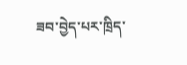ཟབ་བྱེད་པར་ཁྲིད་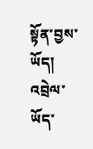སྟོན་བྱས་ཡོད།
འབྲེལ་ཡོད་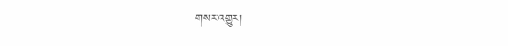གསར་འགྱུར།